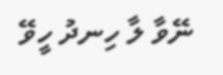ނޭވާ ލާ ހިނދު ހީވޭ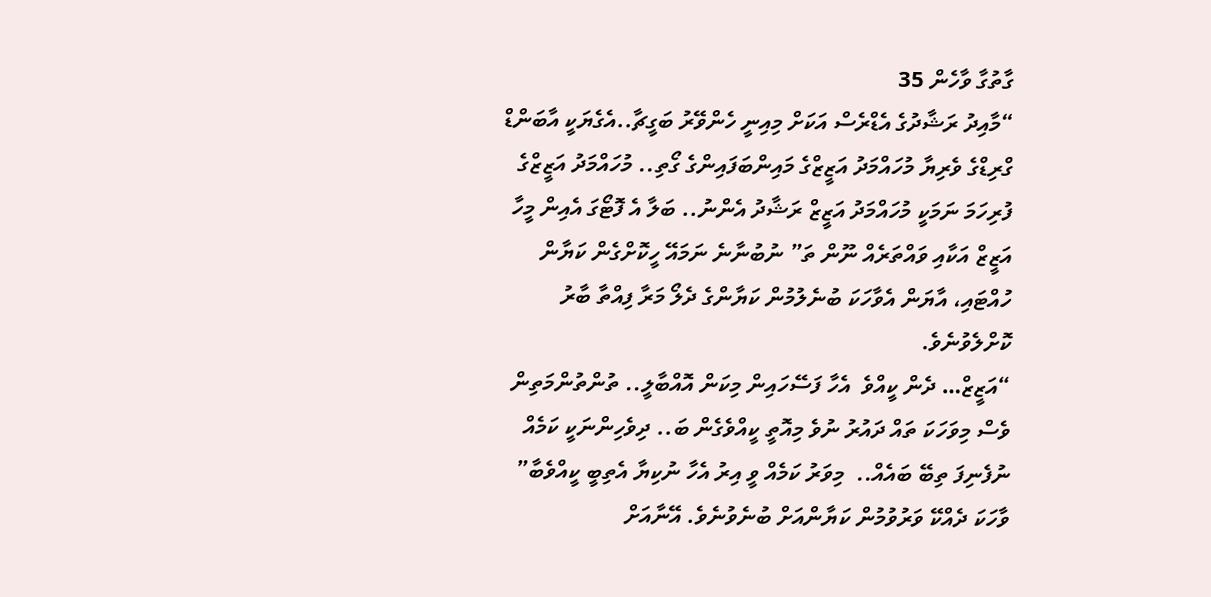ގާތުގާ ވާހެން 35
“މާއިދު ރަޝާދުގެ އެޑްރެސް އަކަށް މިއިނީ ހެންވޭރު ބަގީޗާ..އެގެޔަކީ އާބަންޑް ގްރިޑްގެ ވެރިޔާ މުހައްމަދު އަޒީޒްގެ މައިންބަފައިންގެ ގޯތި.. މުހައްމަދު އަޒީޒްގެ  ފުރިހަމަ ނަމަކީ މުހައްމަދު އަޒީޒް ރަޝާދު އެންނު.. ބަލާ އެ ފޮޓޯގަ އެއިން މީހާ އަޒީޒް އަކާއި ވައްތަރެއް ނޫން ތަ” ނުބުނާނެ ނަމައޭ ހީކޮށްގެން ކަޔާން ހުއްޓައި، އާޔަން އެވާހަކަ ބުނެލުމުން ކަޔާންގެ ދެލޯ މަރާ ފިއްތާ ބާރު ކޮށްލެވުނެވެ.
“އަޒީޒް… ދެން ކީއްވެ  އެހާ ފަސޭހައިން މިކަން އޮއްބާލީ.. ތުންތުންމަތިން ވެސް މިވަހަކަ ތައް ދައުރު ނުވެ މިއޮތީ ކީއްވެގެން ބަ.. ދިވެހިންނަކީ ކަމެއް ނުފެނިފަ ތިބޭ ބައެއް..  މިވަރު ކަމެއް ވީ އިރު އެހާ ނުކިޔާ އެތިބީ ކީއްވެބާ” ވާހަކަ ދެއްކޭ ވަރުވުމުން ކަޔާންއަށް ބުނެވުނެވެ. އޭނާއަށް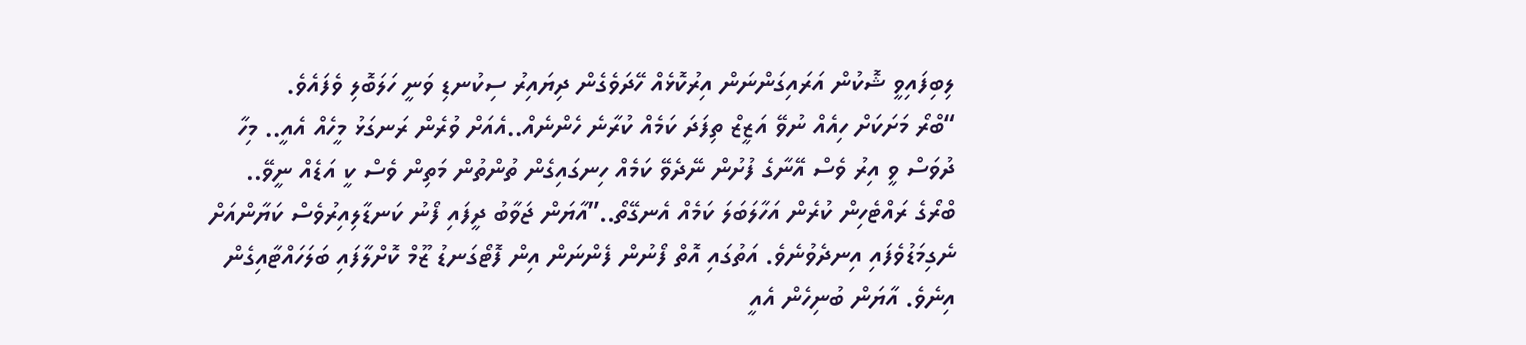ލިބިފައިވީ ޝޮކުން އަރައިގަންނަން އިރުކޮޅެއް ހޭދަވެގެން ދިޔައިރު ސިކުނޑި ވަނީ ހަލަބޮލި ވެފައެވެ.
“ބްރޯ މަށަކަށް ހިއެއް ނުވޭ އަޒީޒް ތިފަދަ ކަމެއް ކުރާނެ ހެންނެއް..އެއަށް ވުރެން ރަނގަޅު މީހެއް އެއީ.. މިހާ ދުވަސް ވީ އިރު ވެސް އޭނާގެ ފުށުން ނޭދެވޭ ކަމެއް ހިނގައިގެން ތުންތުން މަތިން ވެސް ކީ އަޑެއް ނީވޭ.. ބްރޯގެ ރައްޓެހިން ކުރެން އަހާލަބަލަ ކަމެއް އެނގޭތޯ..”އާޔަން ޖަވާބު ދީފައި ފޯނު ކަނޑާލިއިރުވެސް ކަޔާންއަށް ނެގިމަޑުވެފައި އިނދެވުނެވެ. އަތުގައި އޮތް ފޯނުން ފެންނަން އިން ފޮޓޯގަނޑު ޒޫމް ކޮށްލާފައި ބަލަހައްޓާއިގެން އިނެވެ. އާޔަން ބުނިހެން އެއީ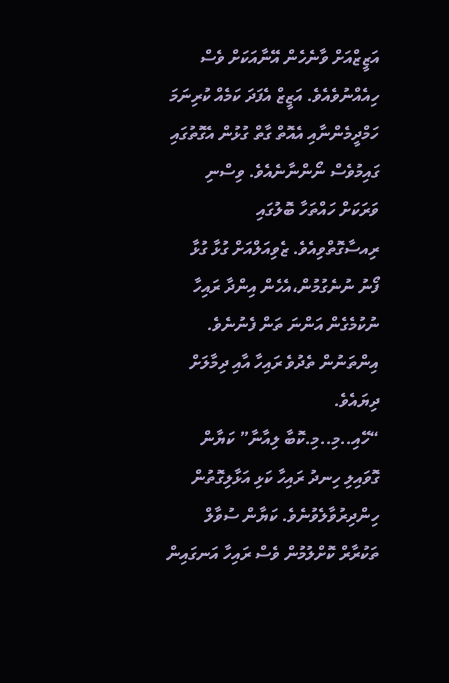އަޒީޒްއަށް ވާނެހެން އޭނާއަކަށް ވެސް ހިއެއްނުވެއެވެ. އަޒީޒް އެފަދަ ކަމެއް ކުރިނަމަ ހަމްދީމެންނާއި އެއޮތް ގާތް ގުޅުން އެގޮތުގައި ގައިމުވެސް ނޯންނާނެއެވެ. ވިސްނި ވަރަކަށް ހައްތަހާ ބޮލުގައި ރިއސާގޮތްވިއެވެ. ޒެވިއަލްއަށް ގުޅާ ގުޅާ ފޯނު ނުނެގުމުން،އެހެން އިންދާ ރައިހާ ނުކުމެގެން އަންނަ ތަން ފެނުނެވެ. އިންތަނުން ތެދުވެ ރައިހާ އާއި ދިމާލަށް ދިޔައެވެ.
“ހޭއި..މި..މި.ކޮބާ ލިއާނާ” ކަޔާން ގޮވައިލި ހިނދު ރައިހާ ކަޅި އަޅާލިގޮތުން ހިންދިރުވާލެވުނެވެ. ކަޔާން ސުވާލް ތަކުރާރް ކޮށްލުމުން ވެސް ރައިހާ އަނގައިން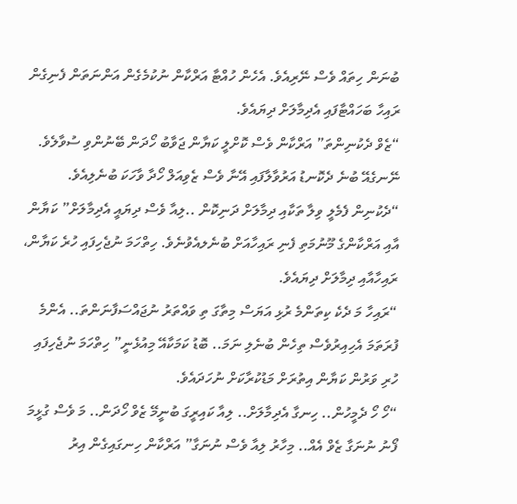ބުނަން ހިތައް ވެސް ނޭރިއެވެ. އެހެން ހުއްޓާ އަރްކާން ނުކުމެގެން އަންނަތަން ފެނިގެން ރައިހާ ބަހައްޓާފައި އެދިމާލަށް ދިޔައެވެ.
“ޒެވް ދެކުނިންތަ” އަރްކާން ވެސް ކޮށްލީ ކަޔާން ޖަވާބު ހޯދަން ބޭނުންވި ސުވާލެވެ. ނޭނގެއޭ ބުނެ ދެކޮނޑު އަރުވާލާފައި އޭނާ ވެސް ޒެވިއަލް ހޯދާ ވާހަކަ ބުނެލިއެވެ.
“ދެކުނިން ފެމެލީ ވިލާ ތަކާއި ދިމާލަށް ދަނިކޮން ..ލިއާ ވެސް ދިޔައީ އެދިމާލަށް” ކަޔާން އާއި އަރްކާންގެ މޫނުމަތި ފެނި ރައިހާއަށް ބުނެލއެވުނެވެ. ހިތްހަމަ ނުޖެހިފައި ހުރެ ކަޔާން، ރައިހާއާއި ދިމާލަށް ދިޔައެވެ.
“ރައިހާ މަ ދެކެ ކިތަންމެ ރުޅި އަޔަސް މިތާގަ ތި ވައްތަރު ނުޖައްސަފާނަންތަ.. އެންމެ ފުރަތަމަ އެހިއިރުވެސް ތިހެން ބުނެލި ނަމަ.. ބޮޑު ކަމަކާއޭ މިއުޅެނީ” ހިތްހަމަ ނުޖެހިފައި ހުރި ވަރުން ކަޔާން އިތުރަށް މަޑުކުރާކަށް ނުހަދައެވެ.
“ހޯ ހޯ ދެމީހުން.. ހިނގާ އެދިމާލަށް.. ލިއާ ކައިރީގަ ބުނީމޭ ޒެވް ހޯދަން.. މަ ވެސް ގުޅީމަ ފޯނު ނުނަގާ ޒެވް އެއް.. މިހާރު ލިއާ ވެސް ނުނަގާ” އަރްކާން ހިނގައިގެން އިރު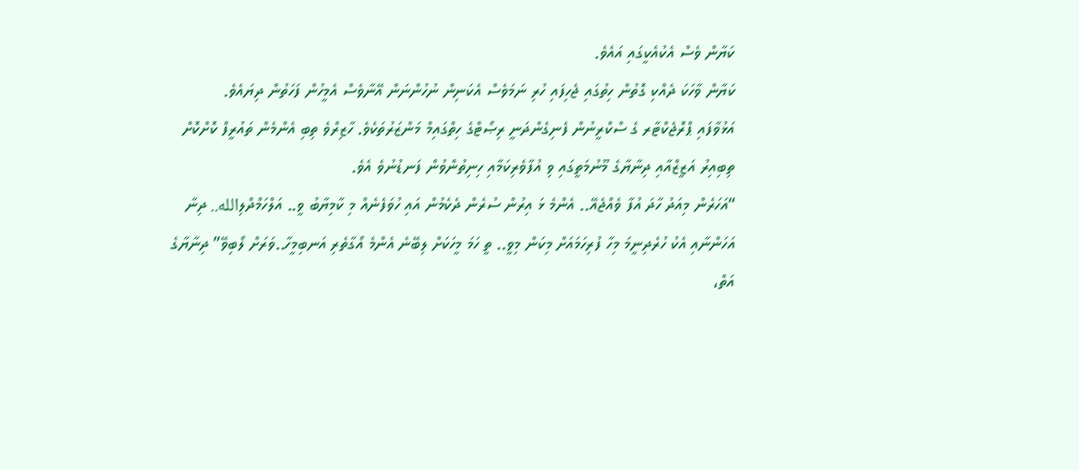ކަޔާން ވެސް އެކުއެކީގައި އައެވެ.
ކަޔާން ވާހަކަ ދެއްކި ގޮތުން ހިތުގައި ޖެހިފައި ހުރި ނަމަވެސް އެކަނިން ނުހުންނަން އޭނާވެސް އެމީހުން ފަހަތުން ދިޔައެވެ.
އަޅުވާފައި ޕްރޮޖެކްޓާރ ގެ ސްކްރީނުން ފެނިގެންދަނީ ރިޞޯޓްގެ ހިތްގައިމް މަންޒަރުތަކެވެ. ހާޒިރްވެ ތިބި އެންމެން ތައުރީފް ކޮށްކޮށް ތިބިއިރު އަޒީޒްއާއި ދިނާޔާގެ މޫނުމަތީގައި ވި އުފާވެރިކަމާއި ހިނިތުންވުން ފަނޑުނުވެ އެވެ.
“އަހަރެން މިއަދު ހާދަ އުފާ ވެއްޖެއޭ.. އެންމެ ޅަ އިރުން ސުރެން ދެކެމުން އައި ހުވަފެނެއް މި ކާމިޔާބު ވީ.. އަލްހަމްދްލިالله.. ދިނާ އަހަންނާއި އެކު ހުރެދިނީމަ މިހާ ފުރިހަމައަށް މިކަން މިވީ.. ތީ ހަމަ މީހަކަށް ލިބޭނެ އެންމެ އޯގާތެރި އަނބިމީހާ..ވަރަށް ލޯބިވޭ” ދިނާޔާގެ އަތް،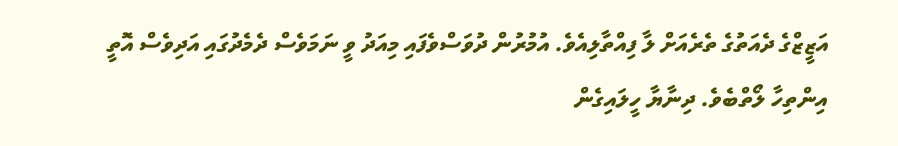އަޒީޒްގެ ދެއަތުގެ ތެރެއަށް ލާ ފިއްތާލިއެވެ. އުމުރުން ދުވަސްވެފައި މިއަދު ވީ ނަމަވެސް ދެމެދުގައި އަދިވެސް އޮތީ އިންތިހާ ލޯތްބެވެ. ދިނާޔާ ހީލައިގެން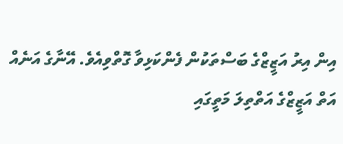އިން އިރު އަޒީޒްގެ ބަސްތަކުން ފެންކަޅިވާ ގޮތްވިއެވެ. އޭނާގެ އަނެއް އަތް އަޒީޒްގެ އަތްތިލަ މަތީގައި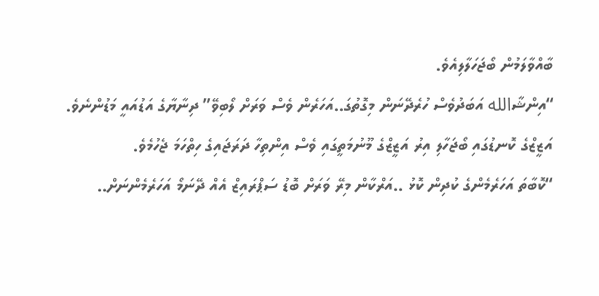ބާއްވާލަމުން ބޯޖަހަލާލިއެވެ.
“އިންޝާالله އަބަދުވެސް ހުރެދޭނަން މިގޮތުގަ..އަހަރެން ވެސް ވަރަށް ލޯބިވޭ” ދިނާޔާގެ އަޑުއައީ މަޑުންނެވެ. އަޒީޒްގެ ކޮނޑުގައި ބޯޖަހާލި އިރު އަޒީޒްގެ މޫނުމަތީގައި ވެސް އިންތިހާ ދަރަޖައިގެ ހިތްހަމަ ޖެހުމެވެ.
“ކޮބާތަ އަހަރެމެންގެ ކުދިން ކޮޅު ..އަރްކާން މިރޭ ވަރަށް ބޮޑު ސަޕްރައިޒް އެއް ދޭނަމޯ އަހަރެމެންނަށް..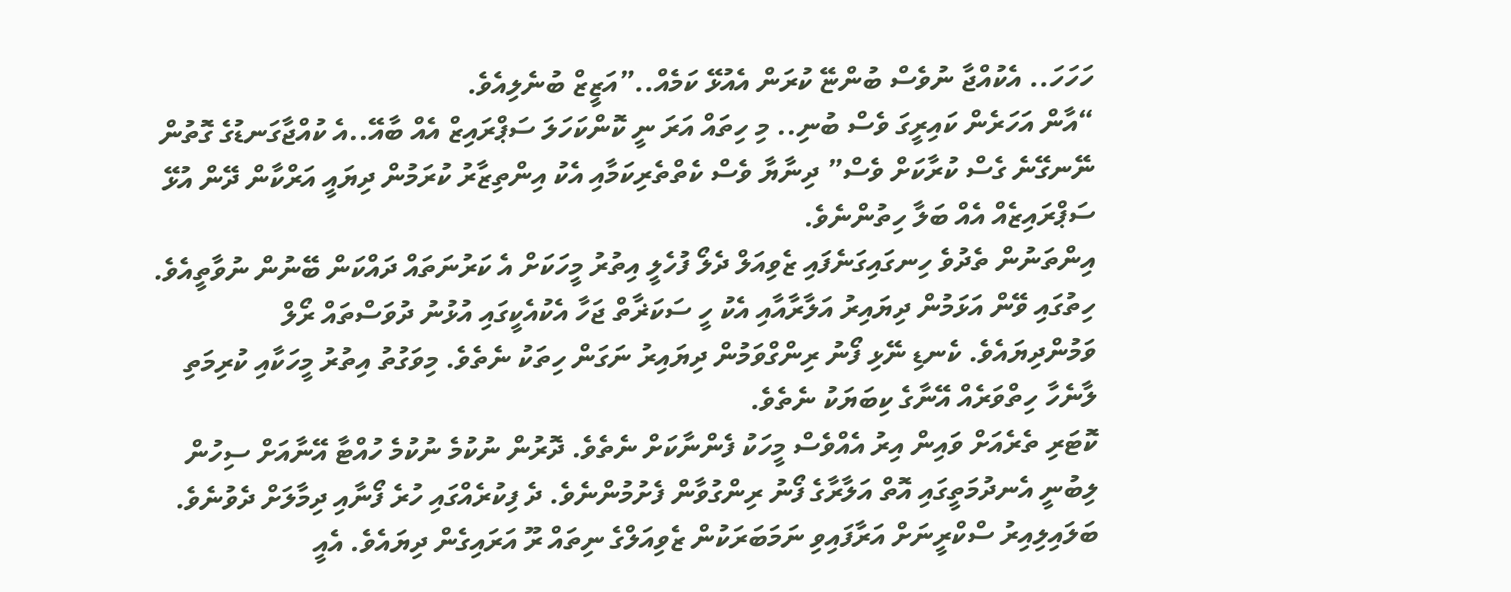ހަހަހަ.. އެކުއްޖާ ނުވެސް ބުންޏޭ ކުރަން އެއުޅޭ ކަމެއް..”އަޒީޒް ބުނެލިއެވެ.
“އާން އަހަރެން ކައިރީގަ ވެސް ބުނި.. މި ހިތައް އަރަ ނީ ކޮންކަހަލަ ސަޕްރައިޒް އެއް ބާއޭ..އެ ކުއްޖާގަނޑުގެ ގޮތުން ނޭނގޭނެ ގެސް ކުރާކަށް ވެސް” ދިނާޔާ ވެސް ކެތްތެރިކަމާއި އެކު އިންތިޒާރު ކުރަމުން ދިޔައީ އަރްކާން ދޭން އުޅޭ ސަޕްރައިޒެއް އެއް ބަލާ ހިތުންނެވެ.
އިންތަނުން ތެދުވެ ހިނގައިގަނެފައި ޒެވިއަލް ދެލޯ ފުހެލީ އިތުރު މީހަކަށް އެ ކަރުނަތައް ދައްކަން ބޭނުން ނުވާތީއެވެ. ހިތުގައި ވޭން އަޅަމުން ދިޔައިރު އަލާރާއާއި އެކު ހީ ސަކަޜާތް ޖަހާ އެކުއެކީގައި އުޅުނު ދުވަސްތައް ރޯލް ވަމުންދިޔައެވެ. ކެނޑި ނޭޅި ފޯނު ރިންގްވަމުން ދިޔައިރު ނަގަން ހިތަކު ނެތެވެ. މިވަގުތު އިތުރު މީހަކާއި ކުރިމަތި ލާނެހާ ހިތްވަރެއް އޭނާގެ ކިބަޔަކު ނެތެވެ.
ކޮޓަރި ތެރެއަށް ވައިން އިރު އެއްވެސް މީހަކު ފެންނާކަށް ނެތެވެ. ދޮރުން ނުކުމެ ނުކުމެ ހުއްޓާ އޭނާއަށް ސިހުން ލިބުނީ އެނދުމަތީގައި އޮތް އަލާރާގެ ފޯނު ރިންގުވާން ފެށުމުންނެވެ. ދެ ފިކުރެއްގައި ހުރެ ފޯނާއި ދިމާލަށް ދެވުނެވެ. ބަލައިލިއިރު ސްކްރީނަށް އަރާފައިވި ނަމަބަރަކުން ޒެވިއަލްގެ ނިތައް ރޫ އަރައިގެން ދިޔައެވެ. އެއީ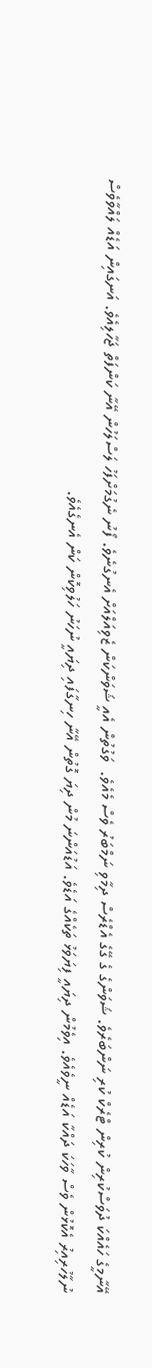އޭނާމީގެ ހައެއްކަ ދުވަސްކުރިން ކުރިން ޓްރެކް ކުރި ނަންބަރެވެ. ޝަވަންގެ ގެ ގޭގެ އެޑްރެސް ދިމާވި ނަމްބަރު ވެސް މެއެވެ.  ވަގުތުން އެއީ ޝަވަންކަން ޒެވިއަލްއަށް އެނގުނެވެ. ފޯނު ނެގުމަށްފަހު ލަސްލަހުން އޭނާ ކަންފަތް ޖަހާލިއެވެ. އަނގައިން އަޑެއް ލައްވާވެސް ނުލާހުރިއިރު އެކޮޅުން ވެސް ވާހަކަ ދައްކާ އަޑެއް ނީވެއެވެ. އިވެމުން ދިޔައީ ފިޔަވަޅު ތަކެއްގެ އަޑެވެ. އަޑުއަންނަ މުން ދިޔަ ގޮތުން އޭނާ ހިނގާފައި ދިޔައީ ނުހަނު ހަލުވިކޮން ކަން އެނގެއެވެ.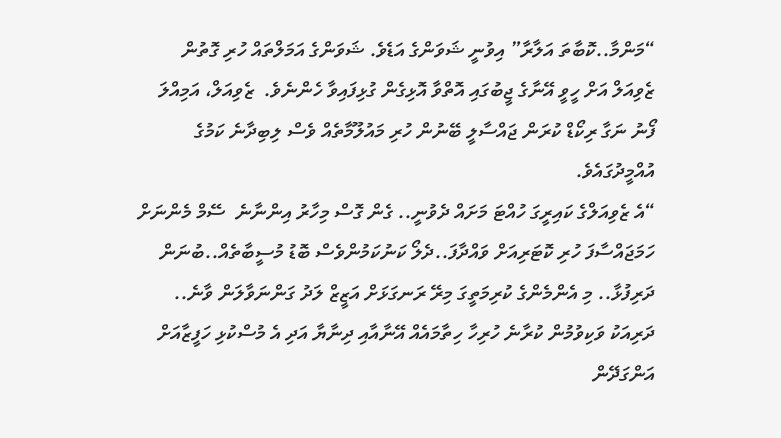“މަންމާ..ކޮބާތަ އަލާރާ” އިވުނީ ޝަވަންގެ އަޑެވެ. ޝަވަންގެ އަމަލްތައް ހުރި ގޮތުން ޒެވިއަލް އަށް ހީވީ އޭނާގެ ޖީބުގައި އޮތްވާ އޮޅިގެން ގުޅިފައިވާ ހެންނެވެ.  ޒެވިއަލް، އަމިއްލަ ފޯނު ނަގާ ރިކޯޑް ކުރަން ޖައްސާލީ ބޭނުން ހުރި މައުލޫމާތެއް ވެސް ލިބިދާނެ ކަމުގެ އުއްމީދުގައެވެ.
“އެ ޒެވިއަލްގެ ކައިރީގަ ހުއްޓަ މަށައް ދެވުނީ.. ގެން ގޮސް މިހާރު އިންނާނެ  ސޭމް މެންނަށް ހަމަޖައްސާފަ ހުރި ކޮޓަރިއަށް ވައްދާފަ..ދެލޯ ކަނުކަމުންވެސް ބޮޑު މުސީބާތެއް..ބުނަން ދަރިފުޅާ.. މި އެންމެންގެ ކުރިމަތީގަ މިރޭ ރަނގަޅަށް އަޒީޒް ލަދު ގަންނަވާލަން ވާނެ.. ދަރިއަކު ވަކިވުމުން ކުރާނެ ހުރިހާ ހިތާމައެއް އޭނާއާއި ދިނާޔާ އަދި އެ މުސްކުޅި ހަފީޒާއަށް އަންގަދޭން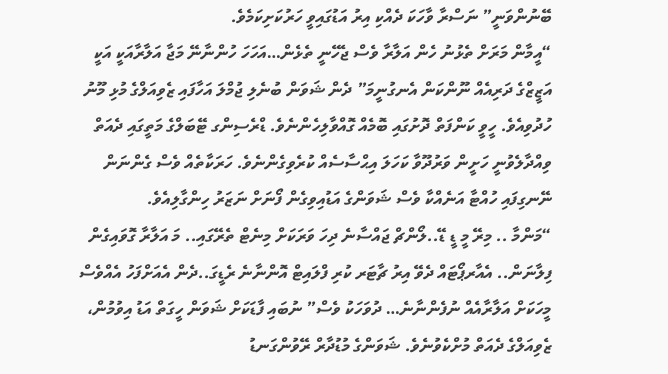ބޭނުންވަނީ” ނަސްރާ ވާހަކަ ދެއްކި އިރު އަޑުގައިވީ ހަރުކަށިކަމެވެ.
“އީމާން މަރަށް ތެޅުނު ހެން އަލާރާ ވެސް ޖެހޭނީ ތެޅެން…އަހަހަ ހުންނާނޭ މަޖާ އަލާރާއަކީ އަކީ އަޒީޒްގެ ދަރިއެއް ނޫންކަން އެނގުނީމަ” ދެން ޝަވަން ބުނެލި ޖުމްލަ އަހާފައި ޒެވިއަލްގެ މުޅި މޫނު ހުދުވިއެވެ. ހީވީ ކަންފަތް ދޮށުގައި ބޮމެއް ގޮއްވާލިހެންނެވެ. ޑްރެސިންގ ޓޭބަލްގެ މަތީގައި ދެއަތް ވިއްދާލެވުނީ ހަށީން ވަރުދޫވާ ކަހަލަ އިޙްސާސެއް ކުރެވިގެންނެވެ. ހަރަކާތެއް ވެސް ގެންނަން ނޭނގިފައި ހުއްޓާ އަނެއްކާ ވެސް ޝަވަންގެ އަޑުއިވިގެން ފޯނަށް ނަޒަރު ހިންގާލިއެވެ.
“މަންމާ .. މިރޭ މީ ޑީ ޑޭ..ލޯންޗް ޖައްސާނެ ދިހަ ވަރަކަށް މިނެޓް ތެރޭގައި.. މަ އަލާރާ ގޮވައިގެން ފިލާނަން.. އެއާރޕޯޓައް ދެވޭ އިރު ޗާޓަރ ކުރި ފްލައިޓް އޮންނާނެ ރެޑީގަ..ދެން އެއަށްފަހު އެއްވެސް މީހަކަށް އަލާރާއެއް ނުފެންނާނެ… ދުވަހަކު ވެސް” ނުބައި ފާޑަކަށް ޝަވަން ހީގަތް އަޑު އިވުމުން، ޒެވިއަލްގެ ދެއަތް މުށްކެވުނެވެ. ޝަވަންގެ މުޑުދާރް ރޭވުންގަނޑު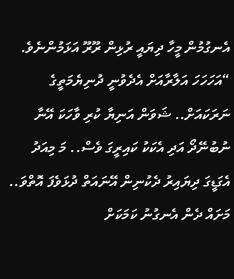އެނގުމުން މީހާ ދިޔައީ ރުޅިން ރޫރޫ އަޅަމުންނެވެ.
“އަހަހަހަ އަލާރާއަށް އެދެވުނީ ދުނިޔެމަތީގެ ނަރަކައަށް.. ޝަވަން އަނިޔާ ކުރި ވާހަކަ އޭނާ ނުބުނޭދޯ އަދި އެކަކު ކައިރީގަ ވެސް.. މަ މިއަދު އެގަޑީގަ ދިޔައިރު ދެކުނިން އޭނައަތް ދުޅަވެފަ އޮތްވަ.. މަށައް ދެން އެނގުނު ކަމަކަށް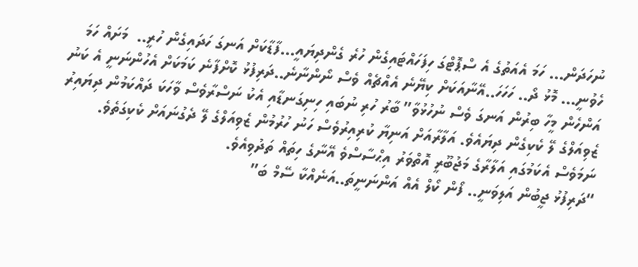ނުހަދަން… ހަމަ އެއަތުގެ އެ ސްޕޮޓްގަ ހިފަހައްޓައިގެން ހުރެ ގެންދިޔައީ…ފާޑާކަށް އަނގަ ހަދައިގެން ހުރީ..  މަށައް ހަމަ ހެވުނީ… މޮޅު ދޯ.. ހަހަހަ..އޭނާއަކަށް ކިޔޭނެ އެއްޗެއް ވެސް ނޯންނާނެ..ދަރިފުޅު ކޮށްފާނެ ކަމަކަށް އެހުންނަނީ އެ ކަނު އަންހެން މީހާ ބިރުން އަނގަ ވެސް ނުހުޅުވާ” ބާރު ހުރި ނުބައި ހިނިގަނޑާއި އެކު ނަސްރާވެސް ވާހަކަ ދައްކަމުން ދިޔައިރު ޒެވިއަލްގެ ލޭ ކެކިގެން ދިޔައެވެ. އަލާރާއަށް އަނިޔާ ކުރިއިރުވެސް ހަނު ހުރުމުން ޒެވިއަލްގެ ލޭ ދެގުނައަށް ކެކިގަތެވެ.  ނަމަވެސް އެކަމުގައި އަލާރާގެ މަޖުބޫރީ އޮތްވަރު އިޙްސާސްވެ އޭނާގެ ހިތައް ތަދުވިއެވެ.
“ދަރިފުޅު ޖީބުން އަލިވަނީ.. ފޯން ކޯލް އެއް އަންނަނީތަ..އަނެއްކާ ސޭމް ބަ”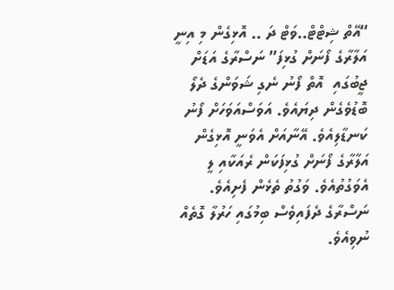“އޭތް ޝިޓްޓް..ވަޓް ދަ .. އޮޅިގެން މި އިނީ އަލާރާގެ ފޯނަށް ގުޅިފަ” ނަސްރާގެ އަޑަށް ޖީބުގައި  އޮތް ފޯނު ނެގި ޝަވަންގެ ދެލޯ ބޮޑުވެގެން ދިޔައެވެ. އަވަސްއަވަހަށް ފޯނު ކަނޑާލިއެވެ. އޭނާއަށް އެވަނީ އޮޅިގެން އަލާރާގެ ފޯނަށް ގުޅިފަކަން ރެއަކާއި ލީ އެވަގުތުއެވެ. ވަގުތު ތެޅެން ފެށިއެވެ. ނަސްރާގެ ދެފައިވެސް ބިމުގައި ހަރުލާ ގޮތެއް ނުވިއެވެ.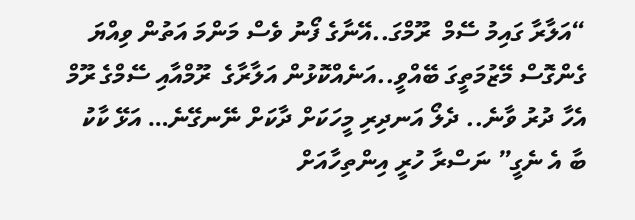“އަލާރާ ގައިމު ސޭމް  ރޫމްގަ..އޭނާގެ ފޯނު ވެސް މަންމަ އަތުން ވިއްޔަ ގެންގޮސް މޭޒުމަތީގަ ބޭއްވީ..އަނެއްކޮޅުން އަލާރާގެ  ރޫމްއާއި ސޭމްގެ ރޫމް އެހާ ދުރު ވާނެ.. ދެލޯ އަނދިރި މީހަކަށް ދާކަށް ނޭނގޭނެ… އަޅޭ ކާކު ބާ އެ ނެގީ” ނަސްރާ ހުރީ އިންތިހާއަށް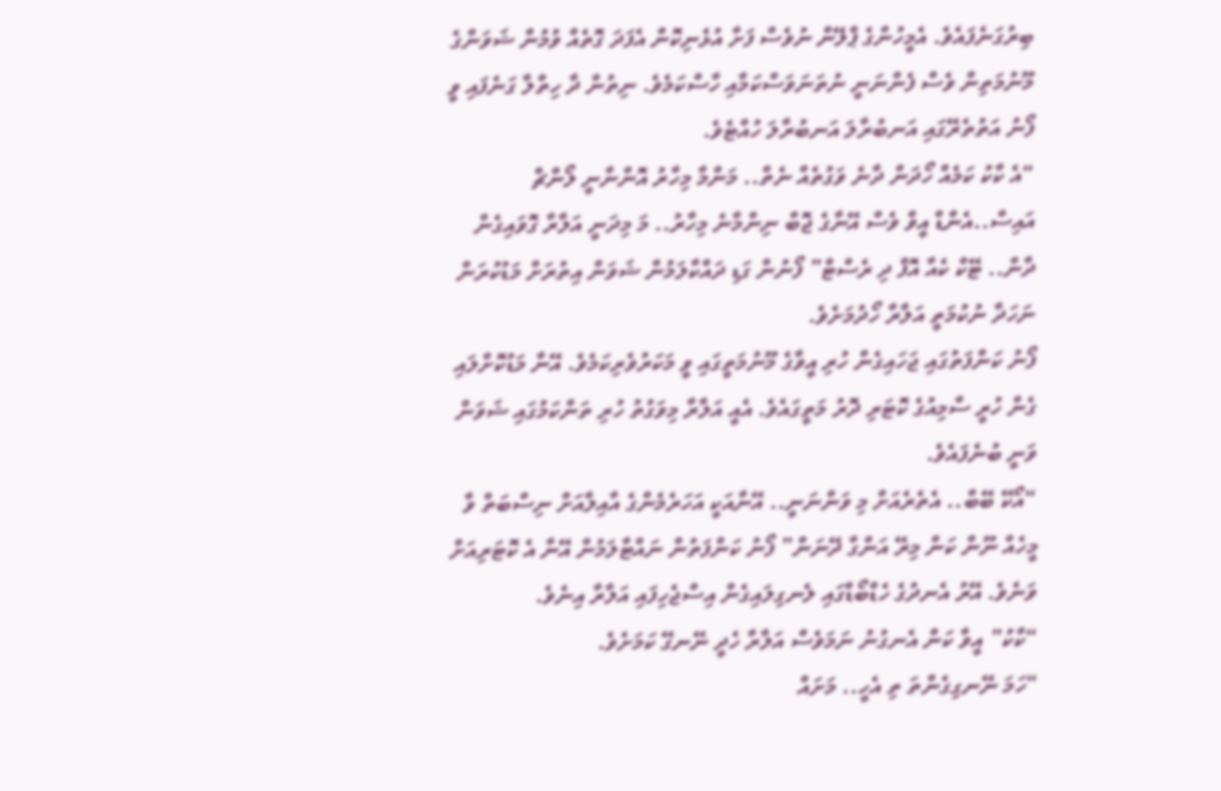ބިރުގަނެފައެވެ. އެމީހުންގެ ޕްލޭން ނުވެސް ފަށާ އުޅެނިކޮން އެފަދަ ގޮތެއް ވުމުން ޝަވަންގެ މޫނުމަތިން ވެސް ފެންނަނީ ނުތަނަވަސްކަމާއި ހާސްކަމެވެ. ނިތުން ދާ ހިތްލާ ގަނެފައި ވީ ފޯނު އަތުތެރޭގައި އަނބުރާލަ އަނބުރާލަ ހުއްޓެވެ.
“އެ ކާކު ކަމެއް ހޯދަން ދާނެ ވަގުތެއް ނެތް.. މަންމާ މިހާރު އޮންނާނީ ލޯންޗް އައިސް..އެންޑް އީވް ވެސް އޭނާގެ ޖޮބް ނިންމާނެ މިހާރު.. މަ މިދަނީ އަލާރާ ގޮވައިގެން ދާން.. ޓޭކް ކެއާ އޮފް ދި ރެސްޓް” ފޯނުން ގަޑި ދައްކާލަމުން ޝަވަން އިތުރަށް މަޑުކުރަން ނަހަދާ ނުކުމަތީ އަލާރާ ހޯދުމަށެވެ.
ފޯނު ކަންފަތުގައި ޖަހައިގެން ހުރި އީވާގެ މޫނުމަތީގައި ވީ މަކަރުވެރިކަމެވެ. އޭނާ މަޑުކޮށްލައި ގެން ހުރީ ސާމިއުގެ ކޮޓަރި ދޮރު މަތީގައެވެ. އެއީ އަލާރާ މިވަގުތު ހުރި ތަންކަމުގައި ޝަވަން ވަނީ ބުނެފައެވެ.
“އޯކޭ ބޭބް.. އެތެރެއަށް މި ވަންނަނީ.. އޭނާއަކީ އަހަރެމެންގެ އާއިލާއަށް ނިސްބަތް ވާ މީހެއް ނޫން ކަން މިރޭ އަންގާ ދޭނަން” ފޯނު ކަންފަތުން ނައްޓާލަމުން އޭނާ އެ ކޮޓަރިއަށް ވަނެވެ. އޭރު އެނދުގެ ހެޑްބޯޑްގައި ލެނގިލައިގެން އިސްޖެހިފައި އަލާރާ އިނެވެ.
“ކާކު” އީވާ ކަން އެނގުނު ނަމަވެސް އަލާރާ ހެދީ ނޭނގޭ ކަމަށެވެ.
“ހަމަ ނޭނގިގެންތަ ތި އެހީ.. މަށައް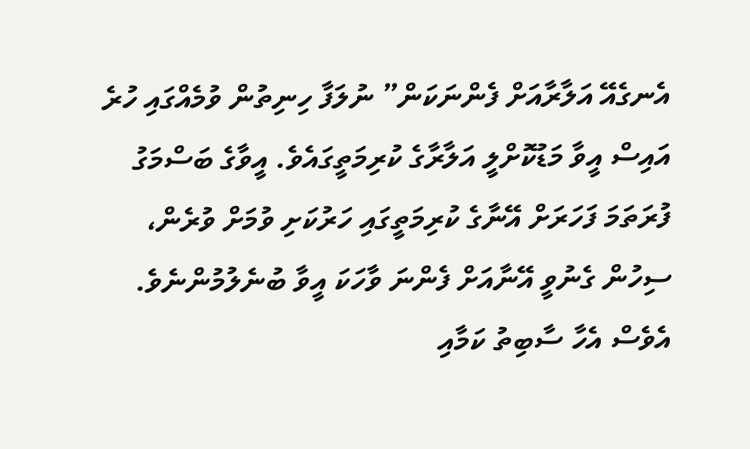އެނގެއޭ އަލާރާއަށް ފެންނަކަން” ނުލަފާ ހިނިތުން ވުމެއްގައި ހުރެ އައިސް އީވާ މަޑުކޮށްލީ އަލާރާގެ ކުރިމަތީގައެވެ. އީވާގެ ބަސްމަގު ފުރަތަމަ ފަހަރަށް އޭނާގެ ކުރިމަތީގައި ހަރުކަށި ވުމަށް ވުރެން، ސިހުން ގެނުވީ އޭނާއަށް ފެންނަ ވާހަކަ އީވާ ބުނެލުމުންނެވެ. އެވެސް އެހާ ސާބިތު ކަމާއި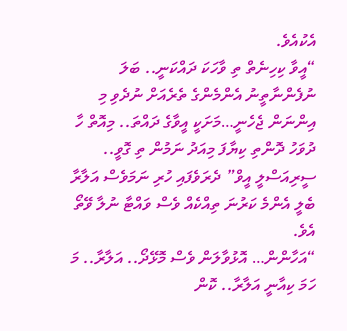އެކުއެވެ.
“އީވާ ކިހިނެތް ތި ވާހަކަ ދައްކަނީ.. ބަލަ ނުފެންނާތީނު އެންމެންގެ ތެރެއަށް ނުދެވި މި އިންނަން ޖެހެނީ…މަށަކީ އީވާގެ ދައްތަ.. މިއޮތް ހާ ދުވަހު ދޮންތި ކިޔާފަ މިއަދު ނަމުން ތި ގޮވީ.. ސީރިއަސްލީ އީވް” ދެރަވެފައި ހުރި ނަމަވެސް އަލާރާ ބެލީ އެންމެ ކަރުނަ ތިއްކެއް ވެސް ވައްޓާ ނުލާ ވޭތޯ އެވެ.
“އަހާންން… އޮޅުވާލަން ވެސް މޮޅޭދޯ.. އަލާރާ.. މަ ހަމަ ކިއާނީ އަލާރާ.. ކޮން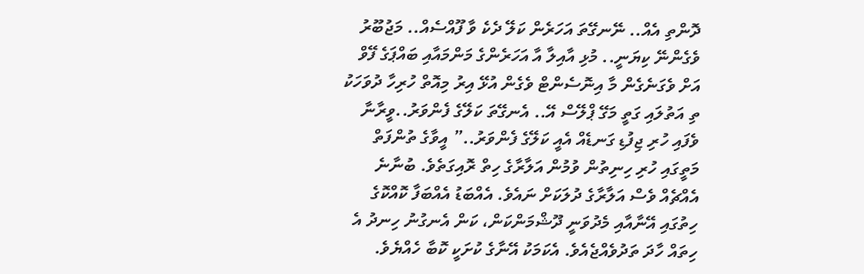ދޮންތި އެއް.. ނޭނގޭތަ އަހަރެން ކަލޭ ދެކެ ވާ ފޫއްސެއް.. މަޖުބޫރު ވެގެންނޭ ކިޔަނީ.. މުޅި އާއިލާ އާ އަހަރެންގެ މަންމައާއި ބައްޕަގެ ފޭވް އަށް ވެގަނެގެން މާ އިނޮސެންޓް ވެގެން އުޅޭ އިރު މިއޮތް ހުރިހާ ދުވަހަކު ތި އަތުލައި ގަތީ މަގޭ ޕްލޭސް އޭ.. އެނގޭތަ ކަލޭގެ ފެންވަރު..ވީރާނާ ވެފައި ހުރި ޖިފުޑި ގަނޑެއް އެއީ ކަލޭގެ ފެންވަރު..” އީވާގެ ތުންފަތް މަތީގައި ހުރި ހިނިތުން ވުމުން އަލާރާގެ ހިތް ރޮއިގަތެވެ. ބުނާނެ އެއްޗެއް ވެސް އަލާރާގެ ދުލަކަށް ނައެވެ. އެއްބަޑު އެއްބަފާ ކޮއްކޮގެ ހިތުގައި އޭނާއާއި މެދުވަނީ ދޫޝްމަންކަން، ކަން އެނގުނު ހިނދު އެ ހިތައް ހާދަ ތަދުވެއްޖެއެވެ. އެކަމަކު އޭނާގެ ކުށަކީ ކޮބާ ހެއްޔެވެ.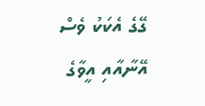ގޭގެ އެކަކު ވެސް  އޭނާއާއި އީވާގެ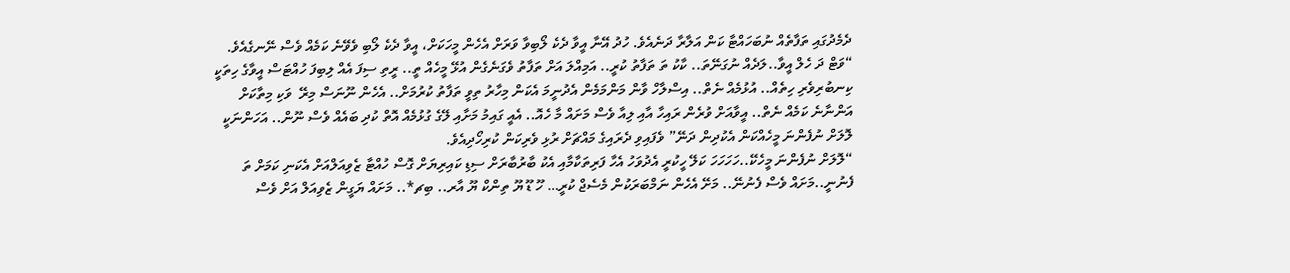ދެމެދުގައި ތަފާތެއް ނުބަހައްޓާ ކަން އަލާރާ ދަނެއެވެ. ހުދު އޭނާ އީވާ ދެކެ ލޯބިވާ ވަރަށް އެހެން މީހަކަށް، އީވާ ދެކެ ލޯބި ވެވޭނެ ކަމެއް ވެސް ނޭނގެއެވެ.
“ވަޓް ދަ ހެލް އީވާ..ލަދެއް ނުގަނޭތަ.. ކާކު ތަ ތަފާތު ކުރީ.. އަމިއްލަ އަށް ތަފާތު ވެގަނެގެން އުޅޭ މީހެއް ތީ.. ރީތި ސިފަ އެއް ލިބިފަ ހުއްޓަސް އީވާގެ ހިތަކީ ކިނބުރިވެރި ހިތެއް.. އުޅުމެއް ނެތް.. އިސްލާހް ވާން މަންމަމެން އެދުނީމަ އެކަން މިހާރު ތިވީ ތަފާތު ކުރުމަށް.. އެހެން ނޫނަސް މިރޭ  ވަކި މިތާކަށް އަންނާނެ ކަމެއް ނެތް.. އީވާއަށް ވުރެން ރައިހާ އާއި ލިއާ ވެސް މަށައް މާ ހެއޮ.. އެއީ ގައިމު މަށާއި ލޭގެ ގުޅުމެއް އޮތް ކުދި ބައެއް ވެސް ނޫން.. އަހަންނަކީ ލޮލަށް ނުފެންނަ މީހެއްކަން އެކުދިން ދަނޭ” ވެފައިވި ދެރައިގެ މައްޗަށް ރުޅި ވެރިކަން ކުރިހޯދިއެވެ.
“ލޮލަށް ނުފެންނަ މީހެކޭ..ހަހަހަހަ ކަލޭ ހީކުރީ އެދުވަހު އެހާ ފަރިތަކާމާއި އެކު ބާރުބާރަށް ސިޑި ކައިރިޔަށް ގޮސް ހުއްޓާ ޒެވިއަލްއަށް އެކަނި ކަމަށް ތަ ފެނުނީ..މަށައް ވެސް ފެނުނޭ.. މަށޭ އެހެން ނަމްބަރަކުން މެސެޖް ކުރީ… ހޫ ޑޫ ޔޫ ތިންކް ޔޫ އާރ.. ބިޗ*.. މަށައް ޔަގީން ޒެވިއަލް އަށް ވެސް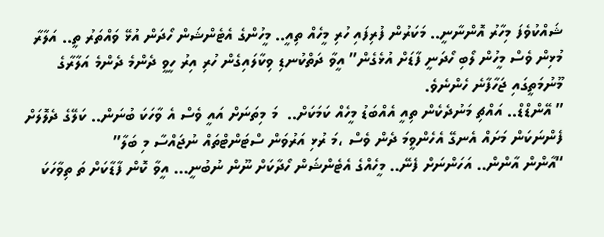ޝައްކުވެފަ މިހާރު އޮންނާނީ.. މަކަރުން ފުރިފައި ހުރި މީހެއް ތިއީ.. މީހުންގެ އެޓެންޝަން ހޯދަން އުޅޭ ވައްތަރު ތީ.. އަލާރާ މުޅިން ވެސް މީހުން ލޯބި ހޯދަނީ ފާޑަށް އުޅެގެން” އީވާ ދަތްކުނޑި ވިކާލައިގެން ހުރި އިރު ހީވީ ދެންމެ ދެންމެ އަލާރާގެ މޫނުމަތީގައި ޖަހާފާނެ ހެންނެވެ.
” އޭންޑްޑް.. އައްޗި މަނުދެކެން ތިއީ އެއްބަޑު މީހެއް ކަމަކަށް..  މަ މިތަނަށް އައީ ވެސް އެ ވާހަކަ ބުނަން.. ކަލޭގެ ދެލޮލަށް ފެންނަކަން މަށައް އެނގޭ އެހެންވީމަ ދެން ވެސް ،މަ ރުޅި އަރުވަން ސްޓަންޓްތައް ނުޖައްސާ މި ބަލާ”
“އާންން އާންން.. އަހަންނަށް ފެނޭ.. މީހެއްގެ އެޓެންޝަން ހޯދާކަށް ނޫން ނުބުނީ… އީވާ ކޮން ފާޑާކަށް ތަ ތިވާހަކަ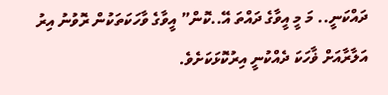ދައްކަނީ.. މަ މީ އީވާގެ ދައްތަ އޭ..ކޮން” އީވާގެ ވާހަކަތަކުން ރޮވުނު އިރު އަލާރާއަށް ޥާހަކަ ދެއްކުނީ އިރުކޮޅަކަށެވެ.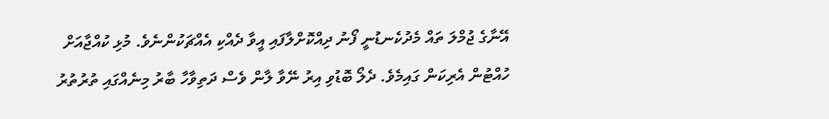އޭނާގެ ޖުމްލަ ތައް މެދުކެނޑުނީ ފޯނު ދިއްކޮށްލާފައި އީވާ ދެއްކި އެއްޗަކުންނެވެ. މުޅި ކުއްޖާއަށް ހުއްޓުން އެރިކަން ގައިމެވެ. ދެލޯ ބޮޑުވި އިރު ނޭވާ ލާން ވެސް ދަތިވާހާ ބާރު މިނެއްގައި ތުރުތުރު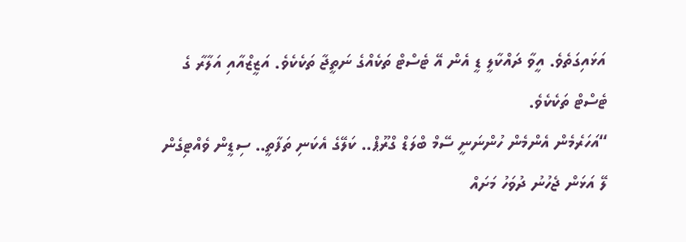އަޅައިގަތެވެ. އީވާ ދައްކާލީ ޑީ އެން އޭ ޓެސްޓް ތަކެއްގެ ނަތީޖާ ތަކެކެވެ. އަޒީޒްއާއި އަލާރާ ގެ ޓެސްޓް ތަކެކެވެ.
“އަހަރެމެން އެންމެން ހުންނަނީ ސޭމް ބްލަޑް ގްރޫޕް.. ކަލޭގެ އެކަނި ތަފާތީ.. ސިޑީން ވެއްޓިގެން ލޭ އަޅަން ޖެހުނު ދުވަހު މަށައް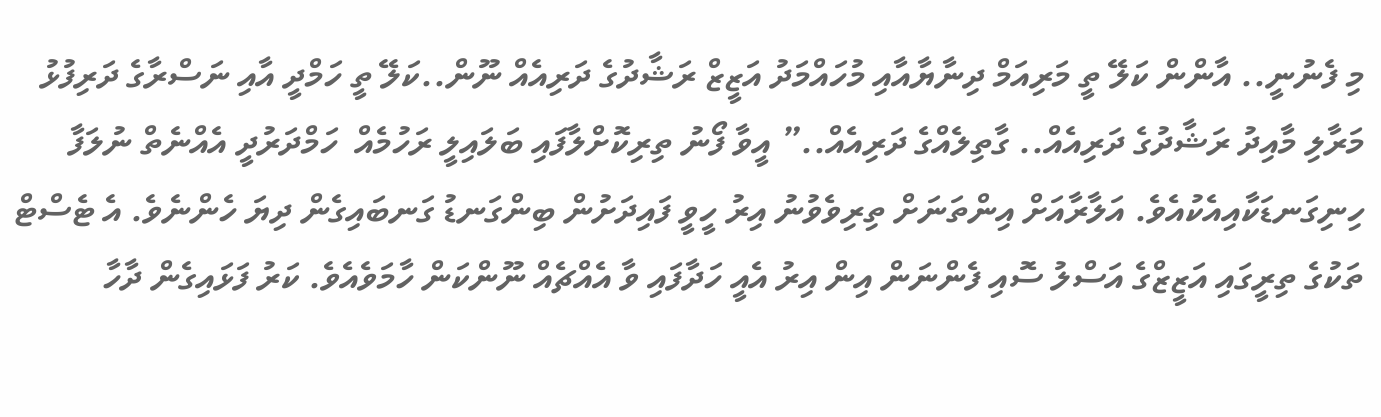މި ފެނުނީ.. އާންން ކަލޭ ތީ މަރިއަމް ދިނާޔާއާއި މުހައްމަދު އަޒީޒް ރަޝާދުގެ ދަރިއެއް ނޫން..ކަލޭ ތީ ހަމްދީ އާއި ނަސްރާގެ ދަރިފުޅު  މަރާލި މާއިދު ރަޝާދުގެ ދަރިއެއް.. ގާތިލެއްގެ ދަރިއެއް..” އީވާ ފޯނު ތިރިކޮށްލާފައި ބަލައިލީ ރަހުމެއް  ހަމްދަރުދީ އެއްނެތް ނުލަފާ ހިނިގަނޑަކާއިއެކުއެވެ. އަލާރާއަށް އިންތަނަށް ތިރިވެވުނު އިރު ހީވީ ފައިދަށުން ބިންގަނޑު ގަނބައިގެން ދިޔަ ހެންނެވެ. އެ ޓެސްޓް ތަކުގެ ތިރީގައި އަޒީޒްގެ އަސްލު ސޮއި ފެންނަން އިން އިރު އެއީ ހަދާފައި ވާ އެއްޗެއް ނޫންކަން ހާމަވެއެވެ. ކަރު ފަޅައިގެން ދާހާ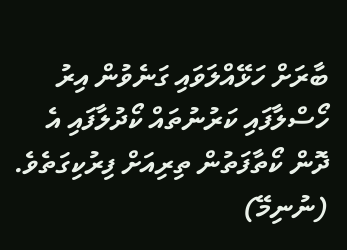ބާރަށް ހަޅޭއްލަވައި ގަނެވުން އިރު ހޯސްލާފައި ކަރުނުތައް ކޯދުލާފައި އެ ދޮން ކޯތާފަތުން ތިރިއަށް ފިރުކިގަތެވެ.
(ނުނިމޭ)